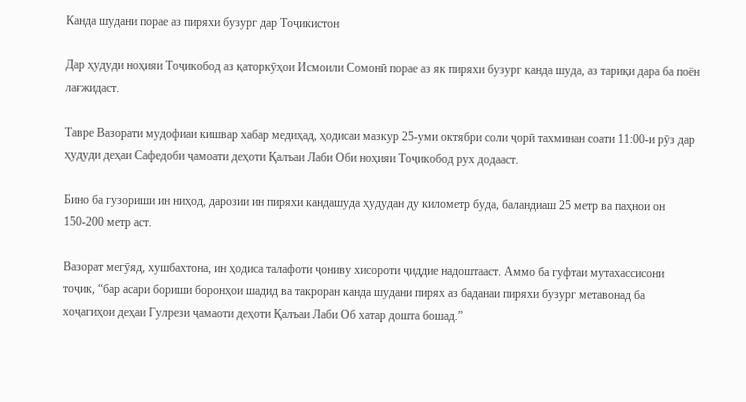Канда шудани порае аз пиряхи бузург дар Тоҷикистон

Дар ҳудуди ноҳияи Тоҷикобод аз қаторкӯҳои Исмоили Сомонӣ порае аз як пиряхи бузург канда шуда, аз тариқи дара ба поён лағжидаст.

Тавре Вазорати мудофиаи кишвар хабар медиҳад, ҳодисаи мазкур 25-уми октябри соли ҷорӣ тахминан соати 11:00-и рӯз дар ҳудуди деҳаи Сафедоби ҷамоати деҳоти Қалъаи Лаби Оби ноҳияи Тоҷикобод рух додааст.

Бино ба гузориши ин ниҳод, дарозии ин пиряхи кандашуда ҳудудан ду километр буда, баландиаш 25 метр ва паҳнои он 150-200 метр аст.

Вазорат мегӯяд, хушбахтона, ин ҳодиса талафоти ҷониву хисороти ҷиддие надоштааст. Аммо ба гуфтаи мутахассисони тоҷик, “бар асари бориши боронҳои шадид ва такроран канда шудани пирях аз баданаи пиряхи бузург метавонад ба хоҷагиҳои деҳаи Гулрези ҷамаоти деҳоти Қалъаи Лаби Об хатар дошта бошад.”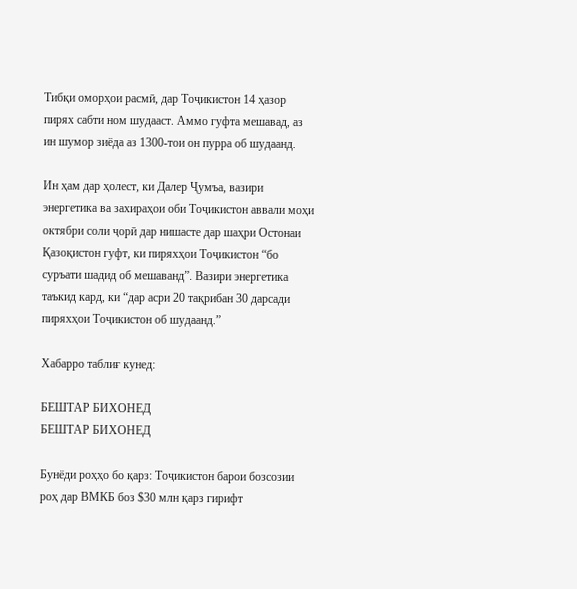Тибқи оморҳои расмӣ, дар Тоҷикистон 14 ҳазор пирях сабти ном шудааст. Аммо гуфта мешавад, аз ин шумор зиёда аз 1300-тои он пурра об шудаанд.

Ин ҳам дар ҳолест, ки Далер Ҷумъа, вазири энергетика ва захираҳои оби Тоҷикистон аввали моҳи октябри соли ҷорӣ дар нишасте дар шаҳри Остонаи Қазоқистон гуфт, ки пиряхҳои Тоҷикистон “бо суръати шадид об мешаванд”. Вазири энергетика таъкид кард, ки “дар асри 20 тақрибан 30 дарсади пиряхҳои Тоҷикистон об шудаанд.”

Хабарро таблиғ кунед:

БЕШТАР БИХОНЕД
БЕШТАР БИХОНЕД

Бунёди роҳҳо бо қарз: Тоҷикистон барои бозсозии роҳ дар ВМКБ боз $30 млн қарз гирифт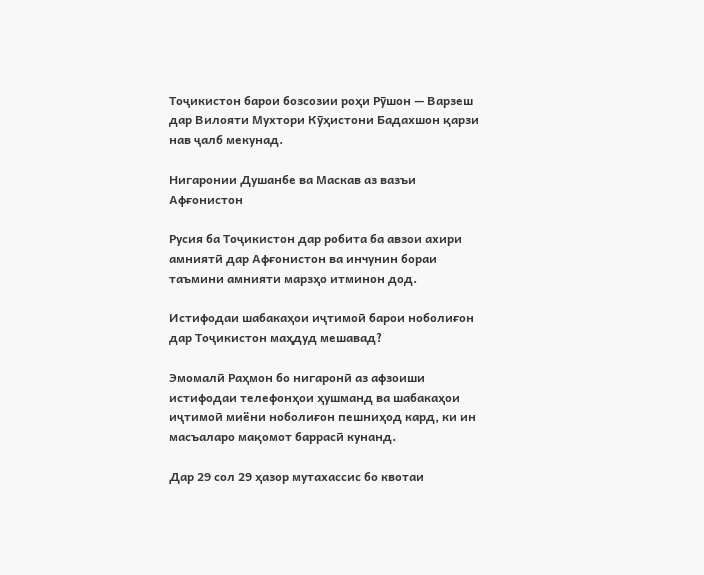Тоҷикистон барои бозсозии роҳи Рӯшон — Варзеш дар Вилояти Мухтори Кӯҳистони Бадахшон қарзи нав ҷалб мекунад.

Нигаронии Душанбе ва Маскав аз вазъи Афғонистон

Русия ба Тоҷикистон дар робита ба авзои ахири амниятӣ дар Афғонистон ва инчунин бораи таъмини амнияти марзҳо итминон дод.

Истифодаи шабакаҳои иҷтимоӣ барои ноболиғон дар Тоҷикистон маҳдуд мешавад?

Эмомалӣ Раҳмон бо нигаронӣ аз афзоиши истифодаи телефонҳои ҳушманд ва шабакаҳои иҷтимоӣ миёни ноболиғон пешниҳод кард, ки ин масъаларо мақомот баррасӣ кунанд.

Дар 29 сол 29 ҳазор мутахассис бо квотаи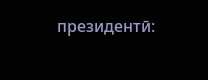президентӣ: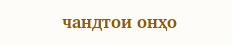чандтои онҳо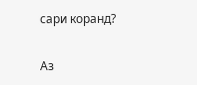сари коранд?

Аз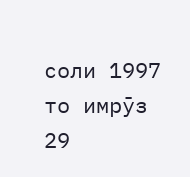соли 1997 то имрӯз 29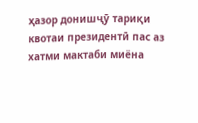ҳазор донишҷӯ тариқи квотаи президентӣ пас аз хатми мактаби миёна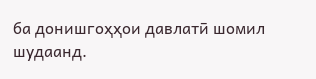ба донишгоҳҳои давлатӣ шомил шудаанд.